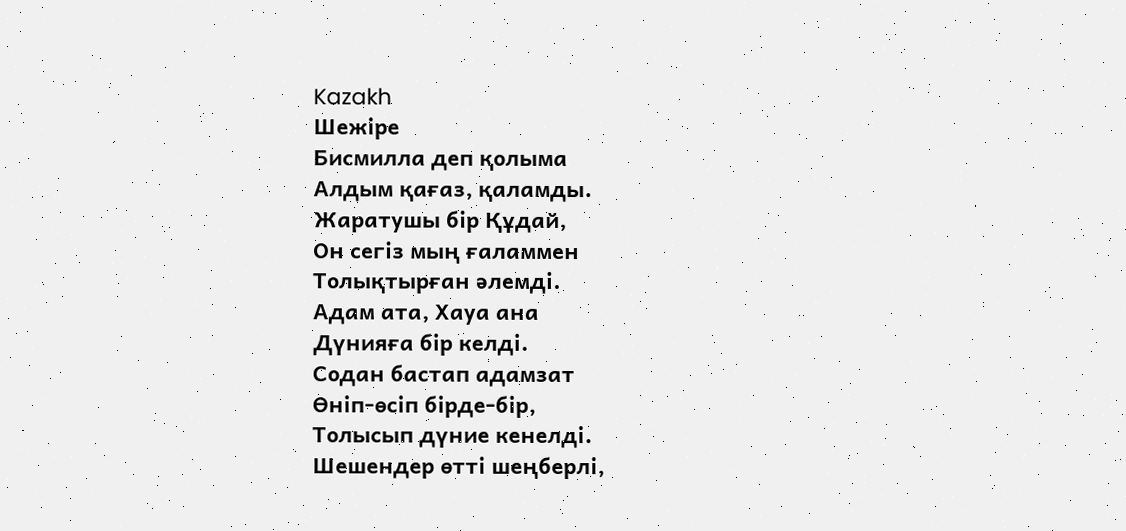Kazakh
Шежіре
Бисмилла деп қолыма
Алдым қағаз, қаламды.
Жаратушы бір Құдай,
Он сегіз мың ғаламмен
Толықтырған әлемді.
Адам ата, Хауа ана
Дүнияға бір келді.
Содан бастап адамзат
Өніп-өсіп бірде-бір,
Толысып дүние кенелді.
Шешендер өтті шеңберлі,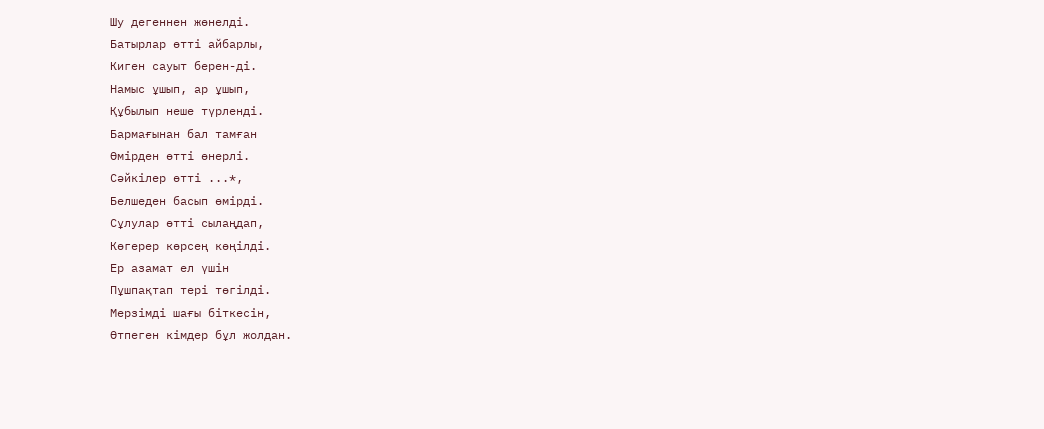Шу дегеннен жөнелді.
Батырлар өтті айбарлы,
Киген сауыт берен-ді.
Намыс ұшып, ар ұшып,
Құбылып неше түрленді.
Бармағынан бал тамған
Өмірден өтті өнерлі.
Сәйкілер өтті ...*,
Белшеден басып өмірді.
Сұлулар өтті сылаңдап,
Көгерер көрсең көңілді.
Ер азамат ел үшін
Пұшпақтап тері төгілді.
Мерзімді шағы біткесін,
Өтпеген кімдер бұл жолдан.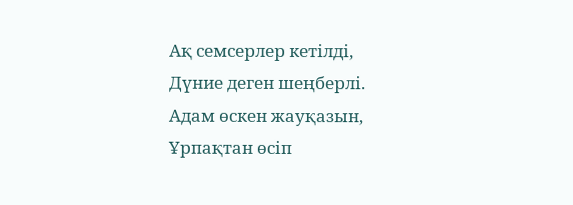Ақ семсерлер кетілді,
Дүние деген шеңберлі.
Адам өскен жауқазын,
Ұрпақтан өсіп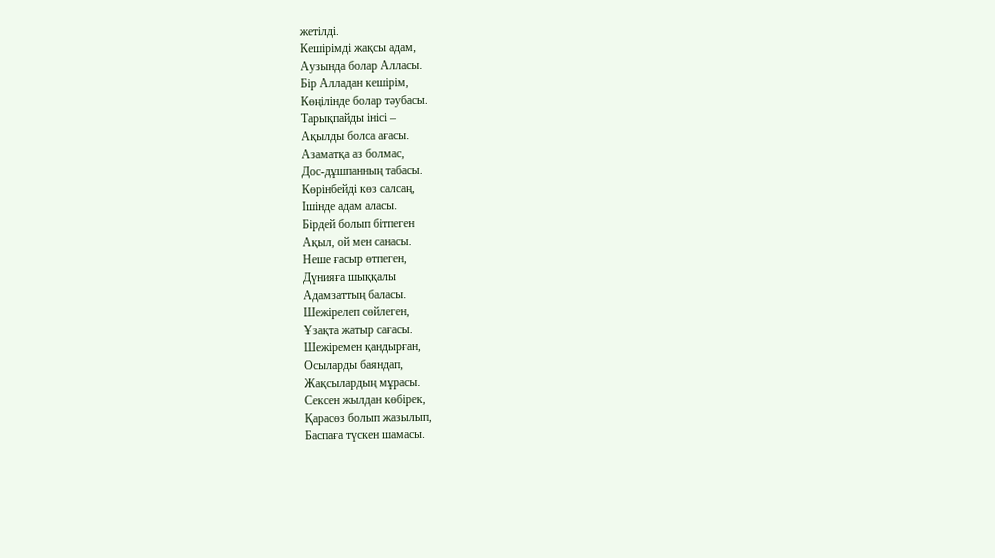жетілді.
Кешірімді жақсы адам,
Аузында болар Алласы.
Бір Алладан кешірім,
Көңілінде болар тәубасы.
Тарықпайды інісі –
Ақылды болса ағасы.
Азаматқа аз болмас,
Дос-дұшпанның табасы.
Көрінбейді көз салсаң,
Ішінде адам аласы.
Бірдей болып бітпеген
Ақыл, ой мен санасы.
Неше ғасыр өтпеген,
Дүнияға шыққалы
Адамзаттың баласы.
Шежірелеп сөйлеген,
Ұзақта жатыр сағасы.
Шежіремен қандырған,
Осыларды баяндап,
Жақсылардың мұрасы.
Сексен жылдан көбірек,
Қарасөз болып жазылып,
Баспаға түскен шамасы.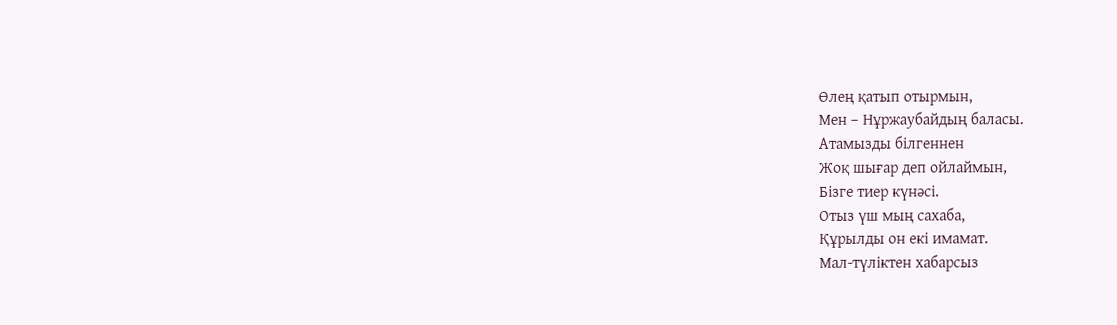Өлең қатып отырмын,
Мен – Нұржаубайдың баласы.
Атамызды білгеннен
Жоқ шығар деп ойлаймын,
Бізге тиер күнәсі.
Отыз үш мың сахаба,
Құрылды он екі имамат.
Мал-түліктен хабарсыз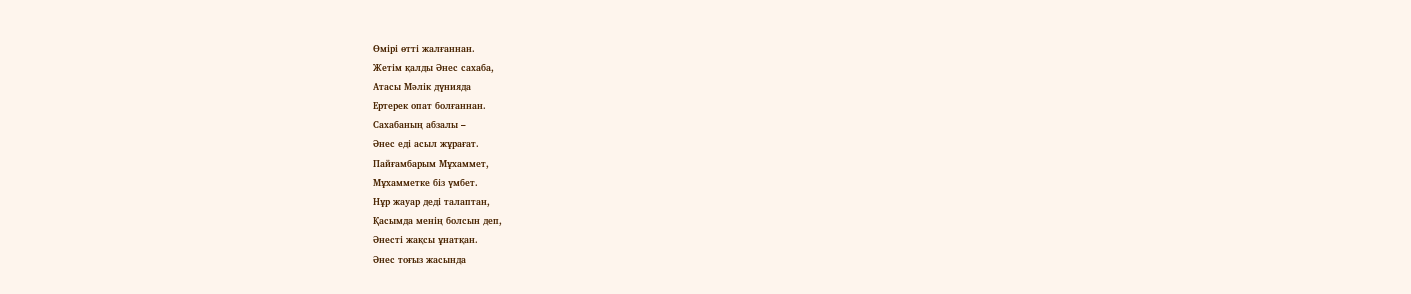Өмірі өтті жалғаннан.
Жетім қалды Әнес сахаба,
Атасы Мәлік дүнияда
Ертерек опат болғаннан.
Сахабаның абзалы –
Әнес еді асыл жұрағат.
Пайғамбарым Мұхаммет,
Мұхамметке біз үмбет.
Нұр жауар деді талаптан,
Қасымда менің болсын деп,
Әнесті жақсы ұнатқан.
Әнес тоғыз жасында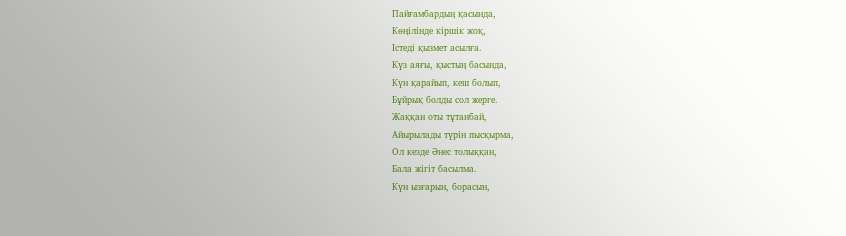Пайғамбардың қасында,
Көңілінде кіршік жоқ,
Істеді қызмет асылға.
Күз аяғы, қыстың басында,
Күн қарайып, кеш болып,
Бұйрық болды сол жерге.
Жаққан оты тұтанбай,
Айырылады түрін пысқырма,
Ол кезде Әнес толыққан,
Бала жігіт басылма.
Күн ызғарын, борасын,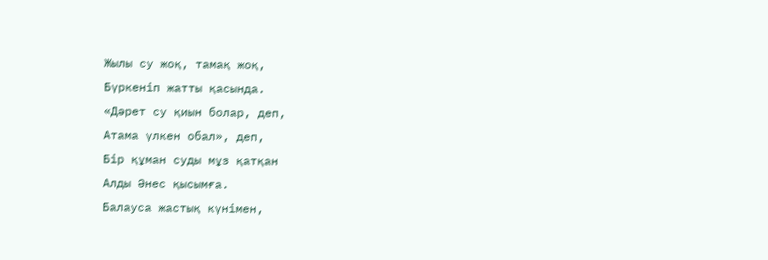Жылы су жоқ, тамақ жоқ,
Бүркеніп жатты қасында.
«Дәрет су қиын болар, деп,
Атама үлкен обал», деп,
Бір құман суды мұз қатқан
Алды Әнес қысымға.
Балауса жастық күнімен,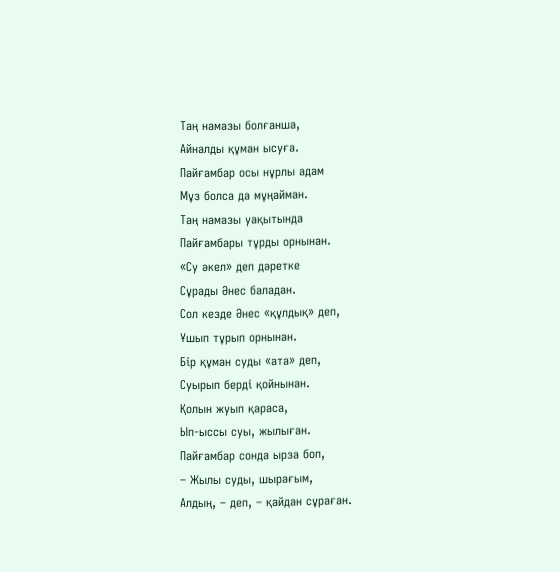Таң намазы болғанша,
Айналды құман ысуға.
Пайғамбар осы нұрлы адам
Мұз болса да мұңайман.
Таң намазы уақытында
Пайғамбары тұрды орнынан.
«Су әкел» деп дәретке
Сұрады Әнес баладан.
Сол кезде Әнес «құлдық» деп,
Ұшып тұрып орнынан.
Бір құман суды «ата» деп,
Суырып берді қойнынан.
Қолын жуып қараса,
Ып-ыссы суы, жылыған.
Пайғамбар сонда ырза боп,
– Жылы суды, шырағым,
Алдың, – деп, – қайдан сұраған.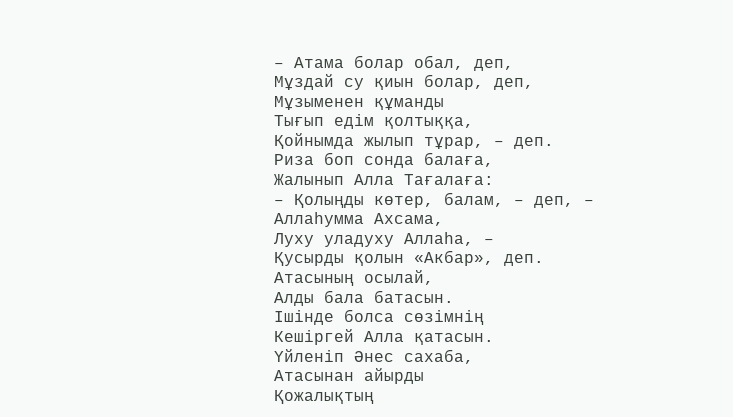– Атама болар обал, деп,
Мұздай су қиын болар, деп,
Мұзыменен құманды
Тығып едім қолтыққа,
Қойнымда жылып тұрар, – деп.
Риза боп сонда балаға,
Жалынып Алла Тағалаға:
– Қолыңды көтер, балам, – деп, –
Аллаһумма Ахсама,
Луху уладуху Аллаһа, –
Қусырды қолын «Акбар», деп.
Атасының осылай,
Алды бала батасын.
Ішінде болса сөзімнің
Кешіргей Алла қатасын.
Үйленіп Әнес сахаба,
Атасынан айырды
Қожалықтың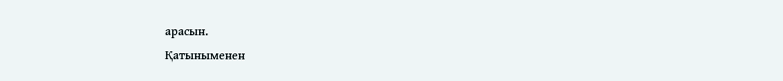арасын.
Қатыныменен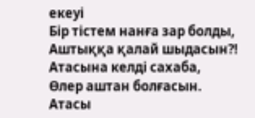екеуі
Бір тістем нанға зар болды,
Аштыққа қалай шыдасын?!
Атасына келді сахаба,
Өлер аштан болғасын.
Атасы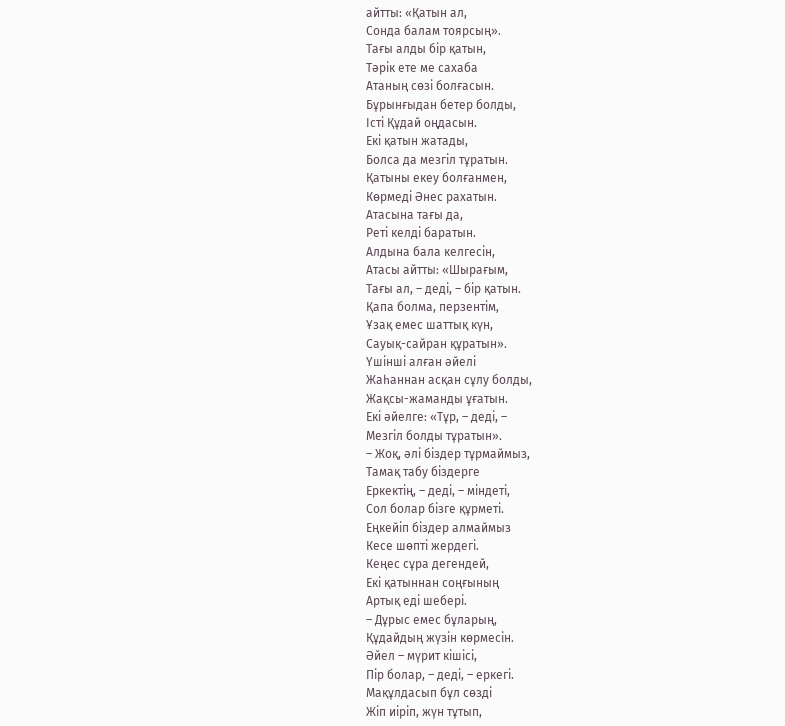айтты: «Қатын ал,
Сонда балам тоярсың».
Тағы алды бір қатын,
Тәрік ете ме сахаба
Атаның сөзі болғасын.
Бұрынғыдан бетер болды,
Істі Құдай оңдасын.
Екі қатын жатады,
Болса да мезгіл тұратын.
Қатыны екеу болғанмен,
Көрмеді Әнес рахатын.
Атасына тағы да,
Реті келді баратын.
Алдына бала келгесін,
Атасы айтты: «Шырағым,
Тағы ал, – деді, – бір қатын.
Қапа болма, перзентім,
Ұзақ емес шаттық күн,
Сауық-сайран құратын».
Үшінші алған әйелі
Жаһаннан асқан сұлу болды,
Жақсы-жаманды ұғатын.
Екі әйелге: «Тұр, – деді, –
Мезгіл болды тұратын».
– Жоқ, әлі біздер тұрмаймыз,
Тамақ табу біздерге
Еркектің, – деді, – міндеті,
Сол болар бізге құрметі.
Еңкейіп біздер алмаймыз
Кесе шөпті жердегі.
Кеңес сұра дегендей,
Екі қатыннан соңғының
Артық еді шебері.
– Дұрыс емес бұларың,
Құдайдың жүзін көрмесін.
Әйел – мүрит кішісі,
Пір болар, – деді, – еркегі.
Мақұлдасып бұл сөзді
Жіп иіріп, жүн тұтып,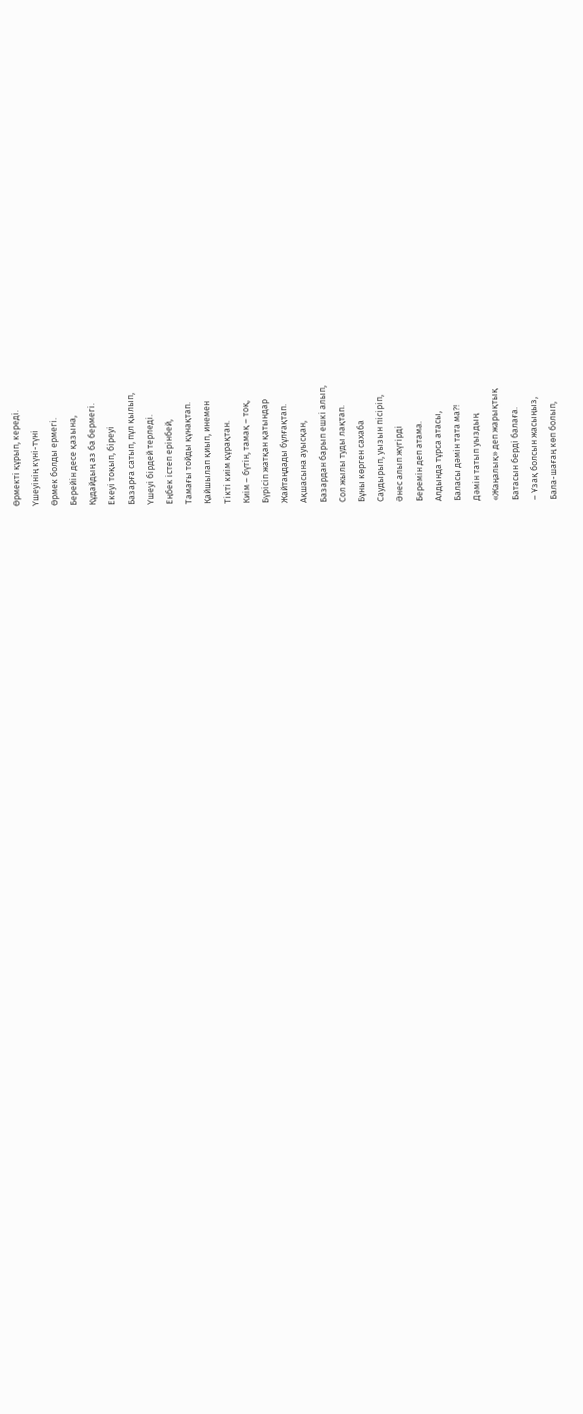Өрмекті құрып, кереді.
Үшеуінің күні-түні
Өрмек болды ермегі.
Берейін десе қазына,
Құдайдың аз ба бермегі.
Екеуі тоқып, біреуі
Базарға сатып, пұл қылып,
Үшеуі бірдей терледі.
Еңбек істеп ерінбей,
Тамағы тойды құнақтап.
Қайшылап қиып, инемен
Тікті киім құрақтан.
Киім – бүтін, тамақ – тоқ,
Бүрісіп жатқан қатындар
Жайтаңдады бұлғақтап.
Ақшасына ауысқан,
Базардан барып ешкі алып,
Сол жылы туды лақтап.
Бұны көрген сахаба
Саудырып, уызын пісіріп,
Әнес алып жүгірді
Беремін деп атама.
Алдында тұрса атасы,
Баласы дәмін тата ма?!
Дәмін татып уыздың
«Жаңалық» деп жарықтық
Батасын берді балаға.
– Ұзақ болсын жасыңыз,
Бала-шағаң көп болып,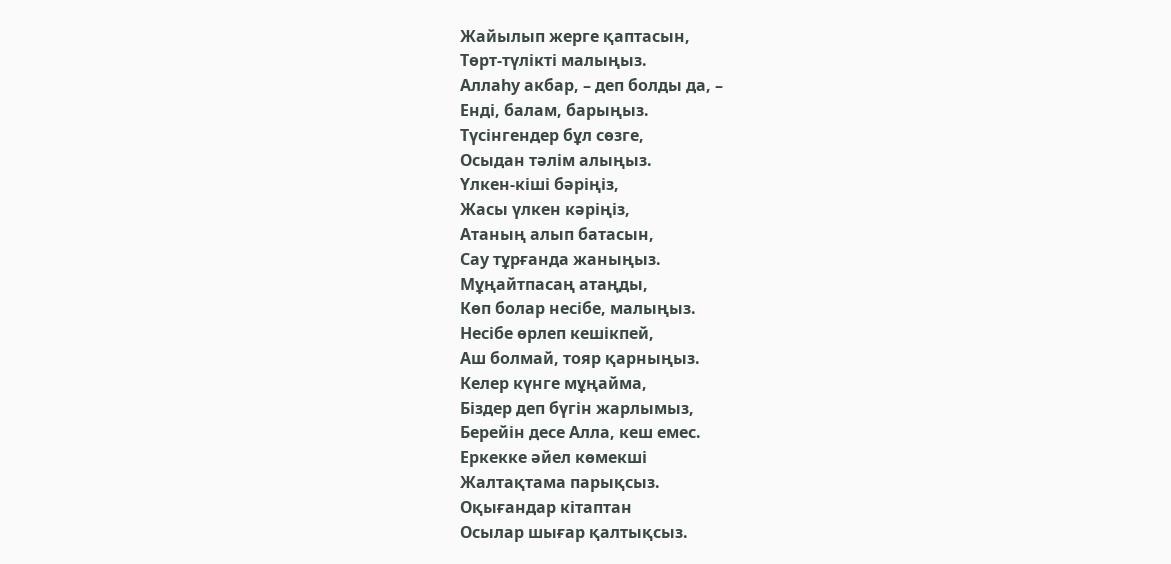Жайылып жерге қаптасын,
Төрт-түлікті малыңыз.
Аллаһу акбар, – деп болды да, –
Енді, балам, барыңыз.
Түсінгендер бұл сөзге,
Осыдан тәлім алыңыз.
Үлкен-кіші бәріңіз,
Жасы үлкен кәріңіз,
Атаның алып батасын,
Сау тұрғанда жаныңыз.
Мұңайтпасаң атаңды,
Көп болар несібе, малыңыз.
Несібе өрлеп кешікпей,
Аш болмай, тояр қарныңыз.
Келер күнге мұңайма,
Біздер деп бүгін жарлымыз,
Берейін десе Алла, кеш емес.
Еркекке әйел көмекші
Жалтақтама парықсыз.
Оқығандар кітаптан
Осылар шығар қалтықсыз.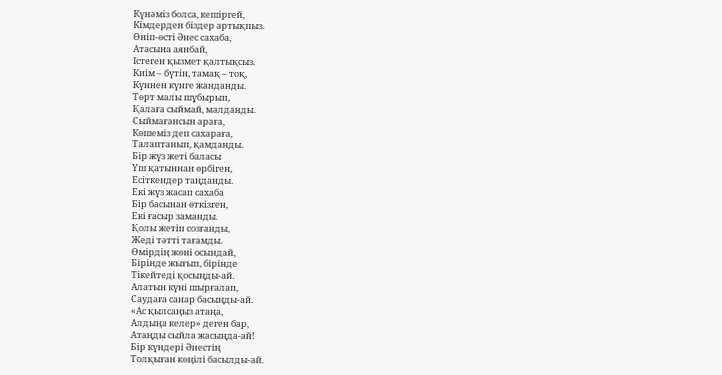Күнәміз болса, кешіргей,
Кімдерден біздер артықпыз.
Өніп-өсті Әнес сахаба,
Атасына аянбай,
Істеген қызмет қалтықсыз.
Киім – бүтін, тамақ – тоқ,
Күннен күнге жанданды.
Төрт малы шұбырып,
Қалаға сыймай, малданды.
Сыймағансын араға,
Көшеміз деп сахараға,
Талаптанып, қамданды.
Бір жүз жеті баласы
Үш қатыннан өрбіген,
Есіткендер таңданды.
Екі жүз жасап сахаба
Бір басынан өткізген,
Екі ғасыр заманды.
Қолы жетіп созғанды,
Жеді тәтті тағамды.
Өмірдің жөні осындай,
Бірінде жығып, бірінде
Тікейтеді қосыңды-ай.
Алатын күні шырғалап,
Саудаға санар басыңды-ай.
«Ас қылсаңыз атаңа,
Алдыңа келер» деген бар,
Атаңды сыйла жасыңда-ай!
Бір күндері Әнестің
Толқыған көңілі басылды-ай.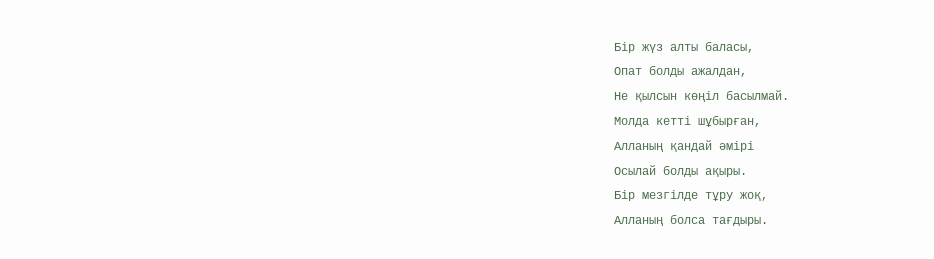Бір жүз алты баласы,
Опат болды ажалдан,
Не қылсын көңіл басылмай.
Молда кетті шұбырған,
Алланың қандай әмірі
Осылай болды ақыры.
Бір мезгілде тұру жоқ,
Алланың болса тағдыры.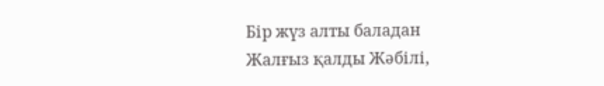Бір жүз алты баладан
Жалғыз қалды Жәбілі,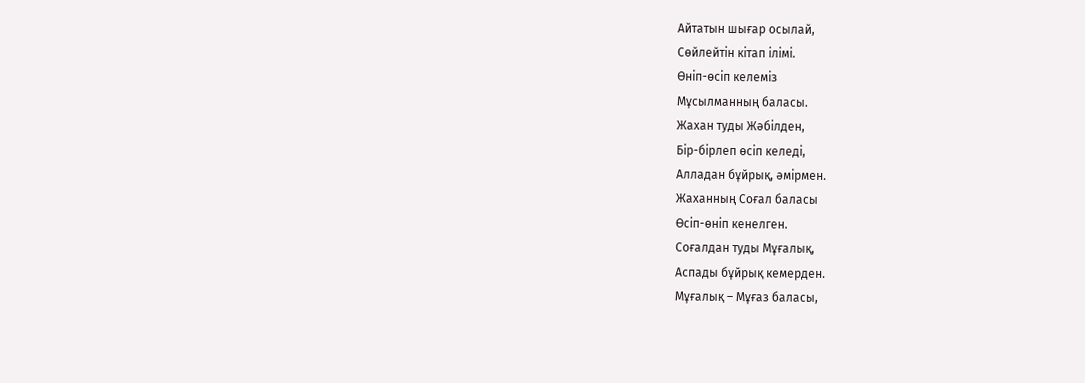Айтатын шығар осылай,
Сөйлейтін кітап ілімі.
Өніп-өсіп келеміз
Мұсылманның баласы.
Жахан туды Жәбілден,
Бір-бірлеп өсіп келеді,
Алладан бұйрық, әмірмен.
Жаханның Соғал баласы
Өсіп-өніп кенелген.
Соғалдан туды Мұғалық,
Аспады бұйрық кемерден.
Мұғалық – Мұғаз баласы,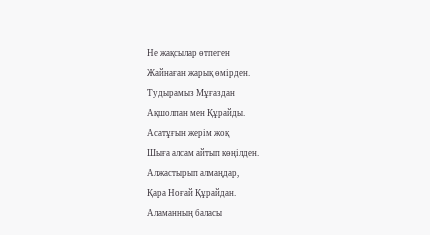Не жақсылар өтпеген
Жайнаған жарық өмірден.
Тудырамыз Мұғаздан
Ақшолпан мен Құрайды.
Асатұғын жерім жоқ
Шыға алсам айтып көңілден.
Алжастырып алмаңдар,
Қара Ноғай Құрайдан.
Аламанның баласы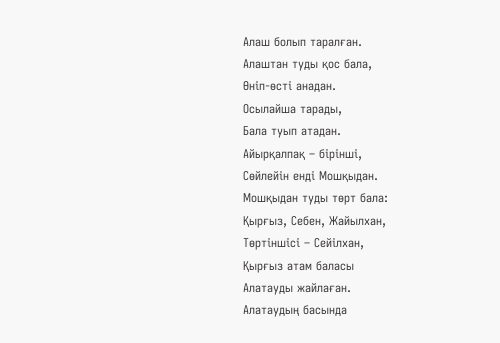Алаш болып таралған.
Алаштан туды қос бала,
Өніп-өсті анадан.
Осылайша тарады,
Бала туып атадан.
Айырқалпақ – бірінші,
Сөйлейін енді Мошқыдан.
Мошқыдан туды төрт бала:
Қырғыз, Себен, Жайылхан,
Төртіншісі – Сейілхан,
Қырғыз атам баласы
Алатауды жайлаған.
Алатаудың басында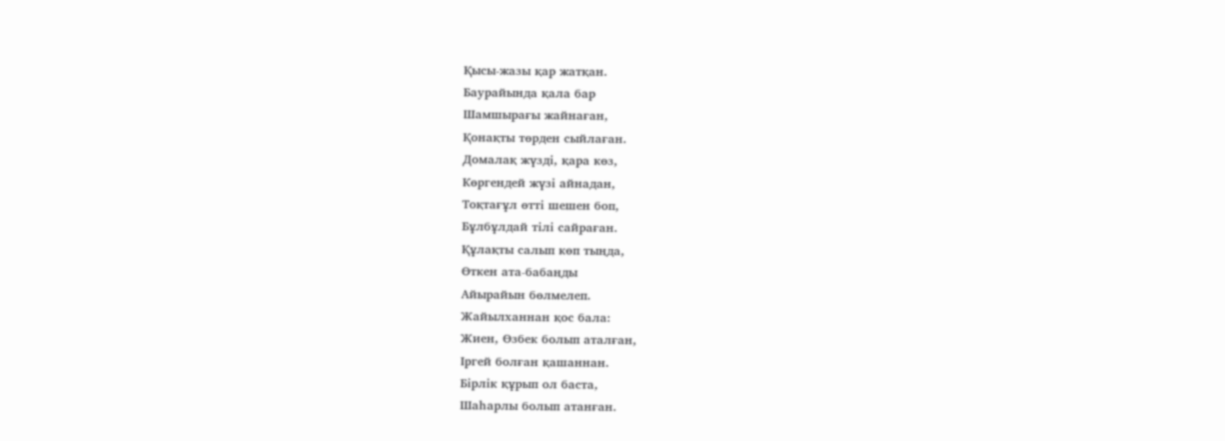Қысы-жазы қар жатқан.
Баурайында қала бар
Шамшырағы жайнаған,
Қонақты төрден сыйлаған.
Домалақ жүзді, қара көз,
Көргендей жүзі айнадан,
Тоқтағұл өтті шешен боп,
Бұлбұлдай тілі сайраған.
Құлақты салып көп тыңда,
Өткен ата-бабаңды
Айырайын бөлмелеп.
Жайылханнан қос бала:
Жиен, Өзбек болып аталған,
Іргей болған қашаннан.
Бірлік құрып ол баста,
Шаһарлы болып атанған.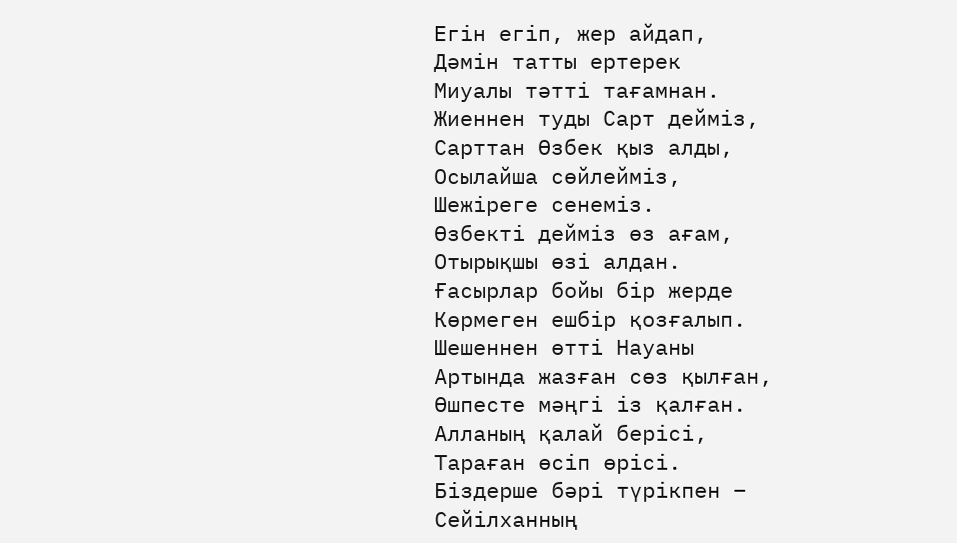Егін егіп, жер айдап,
Дәмін татты ертерек
Миуалы тәтті тағамнан.
Жиеннен туды Сарт дейміз,
Сарттан Өзбек қыз алды,
Осылайша сөйлейміз,
Шежіреге сенеміз.
Өзбекті дейміз өз ағам,
Отырықшы өзі алдан.
Ғасырлар бойы бір жерде
Көрмеген ешбір қозғалып.
Шешеннен өтті Науаны
Артында жазған сөз қылған,
Өшпесте мәңгі із қалған.
Алланың қалай берісі,
Тараған өсіп өрісі.
Біздерше бәрі түрікпен –
Сейілханның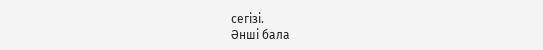сегізі.
Әнші бала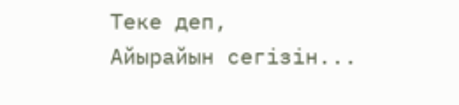Теке деп,
Айырайын сегізін...